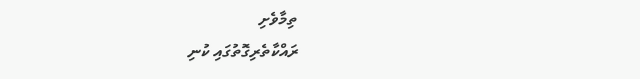ތިމާވެށި
ރައްކާތެރިގޮތުގައި ކުނި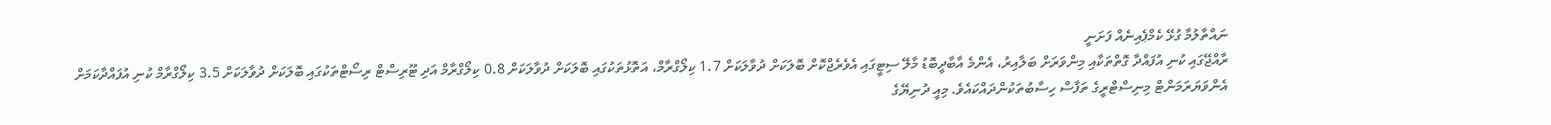ނައްތާލުމާ ގުޅޭ ކެމްޕެއިނެއް ފަށަނީ
ރާއްޖޭގައި ކުނި އުފައްދާ ގޮތްތަކާއި މިންވަރަށް ބަލާއިރު، އެންމެ އާބާދީބޮޑު މާލޭ ސިޓީގައި އެވެރެޖްކޮށް ބޮލަކަށް ދުވާލަކަށް 1.7 ކިލޯގްރާމް، އަތޮޅުތަކުގައި ބޮލަކަށް ދުވާލަކަށް 0.8 ކިލޯގްރާމް އަދި ޓޫރިސްޓް ރިސޯޓްތަކުގައި ބޮލަކަށް ދުވާލަކަށް 3.5 ކިލޯގްރާމް ކުނި އުފައްދާކަމަށް އެންވަޔަރަމަންޓް މިނިސްޓްރީގެ ތަފާސް ހިސާބުތަކުންދައްކައެވެ. މިއީ ދުނިޔޭގެ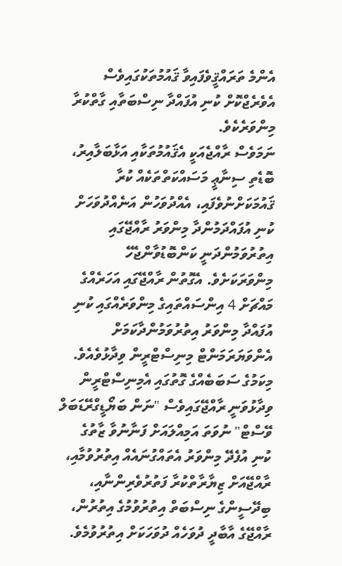އެންމެ ތަރައްޤީވެފައިވާ ޤައުމުތަކުގައިވެސް އެވެރެޖްކޮށް ކުނި އުފައްދާ ނިސްބަތާއި ގާތްކުރާ މިންވަރެކެވެ.
ނަމަވެސް ރާއްޖެއަކީ އެޤައުމުތަކާއި އަޅާބަލާއިރު، ބޮޑެތި ސިނާޢީ މަސައްކަތްތަކެއް ކުރާ ޤައުމަކަށްނުވެފައި، އެއްދުވަހުން އަނެއްދުވަހަށް ކުނި އުފައްދަމުންދާ މިންވަރު ރާއްޖޭގައި އިތުރުވަމުންދަނީ ކަންބޮޑުވާންޖެހޭ މިންވަރަކަށެވެ. އެގޮތުން ރާއްޖޭގައި އަހަރެއްގެ މައްޗަށް 4 އިންސައްތައިގެ މިންވަރެއްގައި ކުނި އުފައްދާ މިންވަރު އިތުރުވަމުންދާކަމަށް އެންވަޔަރަމަންޓް މިނިސްޓްރީން ވިދާޅުވެއެވެ. މިކަމުގެ ސަބަބެއްގެ ގޮތުގައި އެމިނިސްޓްރީން ވިދާޅުވަނީ ރާއްޖޭގައިވެސް "ނަން ބަޔޯޑީގްރޭޑަބަލް ވޭސްޓް" ނުވަތަ އަމިއްލައަށް ފަނާނުވާ ޒާތުގެ ކުނި އުފެދޭ މިންވަރު އެތައްގުނައެއް އިތުރުވުމާއި، ރާއްޖޭއަށް ޒިޔާރާތްކުރާ ފަތުރުވެރިންނާއި، ބިދޭސީންގެ ނިސްބަތް އިތުރުވުމުގެ އިތުރުން، ރާއްޖޭގެ އާބާދީ ދުވަހެއް ދުވަހަކަށް އިތުރުވުމެވެ.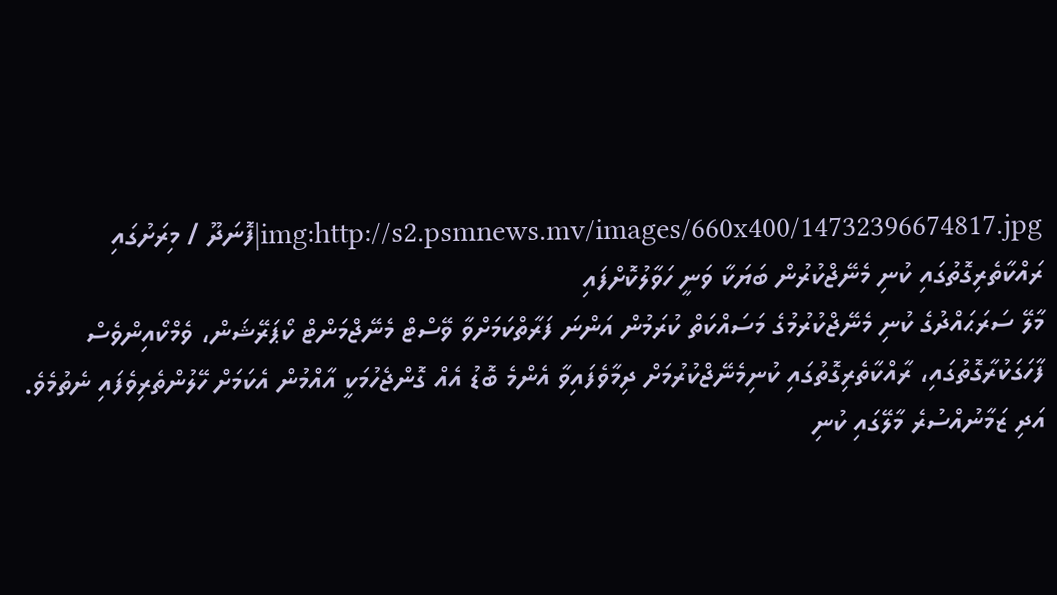img:http://s2.psmnews.mv/images/660x400/14732396674817.jpg|ފޮނަދޫ / މިރަށުގައި ރައްކާތެރިގޮތުގައި ކުނި މެނޭޖްކުރުން ބަޔަކާ ވަނީ ހަވާލުކޮށްފައި
މާލޭ ސަރަޙައްދުގެ ކުނި މެނޭޖްކުރުމުގެ މަސައްކަތް ކުރަމުން އަންނަ ފަރާތްކަމަށްވާ ވޭސްޓް މެނޭޖްމަންޓް ކޯޕަރޭޝަން، ވެމްކޯއިންވެސް ފާހަގަކުރާގޮތުގައި، ރާއްކާތެރިގޮތުގައި ކުނިމެނޭޖްކުރުމަށް ދިމާވެފައިވާ އެންމެ ބޮޑު އެއް ގޮންޖެހުމަކީ އާއްމުން އެކަމަށް ހޭލުންތެރިވެފައި ނެތުމެވެ. އަދި ޒަމާނުއްސުރެ މާލޭގައި ކުނި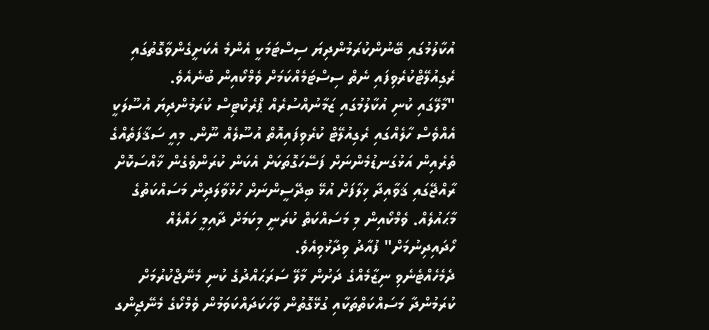އުކާލުމުގައި ބޭނުންކުރަމުންދިޔަ ސިސްޓަމަކީ އެންމެ އެކަށީގެންވާގޮތުގައި ރެގިއުލޭޓްކުރެވިފައި ނެތް ސިސްޓަމެއްކަމަށް ވެމްކޯއިން ބުނެއެވެ.
"މާލޭގައި ކުނި އުކާލުމުގައި ޒަމާނުއްސުރެއް ޕްރެކްޓިސް ކުރަމުންދިޔަ އުސޫލަކީ އެއްވެސް ހާލެއްގައި ރެގިއުލޭޓް ކުރެވިފައިއޮތް އުސޫލެއް ނޫން. މިއީ ސަޤާފަތެއްގެ ތެރެއިން އަޅުގަނޑުމެންނަށް ފަސޭހަގޮތަކަށް އެކަން ކުރަންވެގެން ޚާއްސަކޮށް ރާއްޖޭގައި ޤަވާއިދާ ޚިލާފަށް އުޅޭ ބިދޭސީންނަށް ހުޅުވާލަދިން މަސައްކަތުގެ މާޙައުލެއް. ވެމްކޯއިން މި މަސައްކަތް ކުރަނީ މިކަމަށް ދާއިމީ ހައްލެއް ހޯދައިދިނުމަށް" ފުއާދު ވިދާޅުވިއެވެ.
ދެމެހެއްޓެނެވި ނިޒާމެއްގެ ދަށުން މާލޭ ސަރަޙައްދުގެ ކުނި މެނޭޖްކުރުމަށް ކުރަމުންދާ މަސައްކަތްތަކާއި ގުޅޭގޮތުން ވާހަކަދައްކަވަމުން ވެމްކޯގެ މެނޭޖިންގ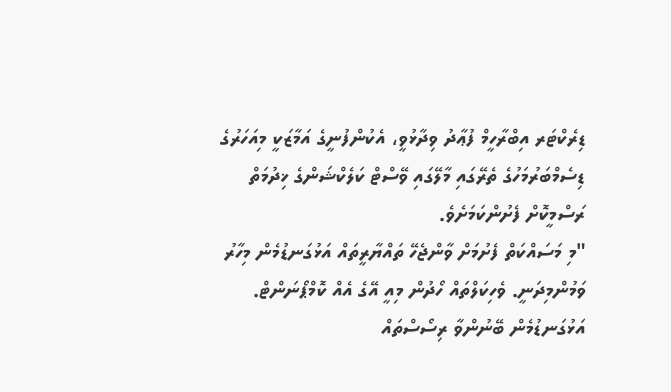ޑިރެކްޓަރ އިބްރާހީމް ފުޢާދު ވިދާޅުވީ، އެކުންފުނީގެ އަމާޒަކީ މިއަހަރުގެ ޑިސެމްބަރުމަހުގެ ތެރޭގައި މާލޭގައި ވޭސްޓް ކަލެކްޝަންގެ ޚިދުމަތް ރަސްމީކޮށް ފެށުންކަމަށެވެ.
"މި މަސައްކަތް ފެށުމަށް ވާންޖެހޭ ތައްޔާރީތައް އަޅުގަނޑުމެން މިހާރު ވަމުންމިދަނީ. ވެހިކަލްތައް ހޯދުން މިއީ އޭގެ އެއް ކޮމްޕޯނަންޓް. އަޅުގަނޑުމެން ބޭނުންވާ ރިސޯސްތައް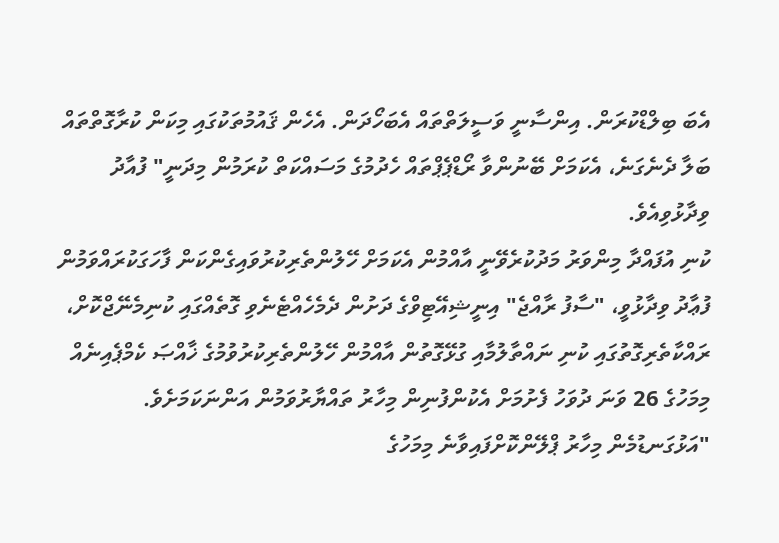އެބަ ބިލްޑްކުރަން. އިންސާނީ ވަސީލަތްތައް އެބަހޯދަން. އެހެން ޤައުމުތަކުގައި މިކަން ކުރާގޮތްތައް ބަލާ ދެނެގަނެ، އެކަމަށް ބޭނުންވާ ރޯޑްޕެޕްތައް ހެދުމުގެ މަސައްކަތް ކުރަމުން މިދަނީ" ފުއާދު ވިދާޅުވިއެވެ.
ކުނި އުފައްދާ މިންވަރު މަދުކުރެވޭނީ އާއްމުން އެކަމަށް ހޭލުންތެރިކުރުވައިގެންކަން ފާހަގަކުރައްވަމުން ފުޢާދު ވިދާޅުވީ، "ސާފު ރާއްޖެ" އިނީޝިއޭޓިވްގެ ދަށުން ދެމެހެއްޓެނެވި ގޮތެއްގައި ކުނިމެނޭޖްކޮށް، ރައްކާތެރިގޮތުގައި ކުނި ނައްތާލުމާއި ގުޅޭގޮތުން އާއްމުން ހޭލުންތެރިކުރުވުމުގެ ޚާއްޞަ ކެމްޕެއިނެއް މިމަހުގެ 26 ވަނަ ދުވަހު ފެށުމަށް އެކުންފުނިން މިހާރު ތައްޔާރުވަމުން އަންނަކަމަށެވެ.
"އަޅުގަނޑުމެން މިހާރު ޕްލޭންކޮށްފައިވާނެ މިމަހުގެ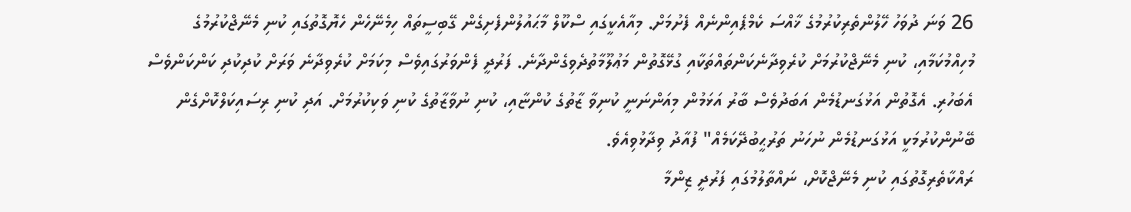26 ވަނަ ދުވަހު ހޭލުންތެރިކުރުމުގެ ޚާއްސަ ކެމްޕެއިންނެއް ފެށުމަށް. މިއާއެކީގައި ސްކޫލް މާޙައުލުންފެށިގެން ގޭބިސީތައް ހިމެނޭހެން ހެޔޮގޮތުގައި ކުނި މެނޭޖްކުރުމުގެ މުހިއްމުކަމާއި، ކުނި މެނޭޖްކުރުމަށް ކުރެވިދާނެކަންތައްތަކާއި ގުޅޭގޮތުން މަޢުލޫމާތުދެވިގެންދާނެ. ފަރުދީ ފެންވަރުގައިވެސް މިކަމަށް ކުރެވިދާނެ ވަރަށް ކުދިކުދި ކަންކަންވެސް އެބަހުރި. އެގޮތުން އަޅުގަނޑުމެން އަބަދުވެސް ބާރު އަޅަމުން މިއަންނަނީ ކުނިވާ ޒާތުގެ ކުންޏާއި، ކުނި ނުވާޒާތުގެ ކުނި ވަކިކުރުމަށް. އަދި ކުނި ރިސައިކަލްކޮށްގެން ބޭނުންކުރުމަކީ އަޅުގަނޑުމެން ނުހަނު ތަރުޙީބުދޭކަމެއް" ފުއާދު ވިދާޅުވިއެވެ.
ރައްކާތެރިގޮތުގައި ކުނި މެނޭޖްކޮށް، ނައްތާލުމުގައި ފަރުދީ ޒިންމާ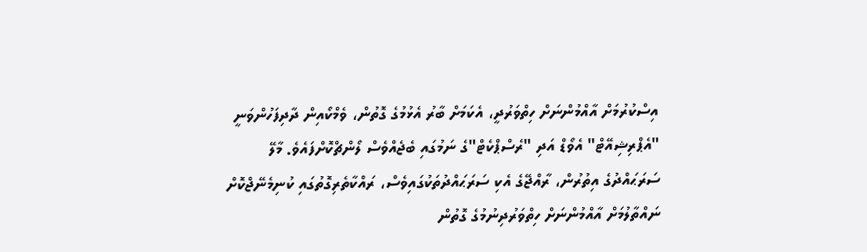އިސްކުރުމަށް އާއްމުންނަށް ހިތްވަރުދީ، އެކަމަށް ބާރު އެޅުމުގެ ގޮތުން، ވެމްކޯއިން ދާދިފަހުންވަނީ "އެޕްރިޝިއޭޓް" އެވޯޑް އަދި "ރެސްޕްކެޓް"ގެ ނަމުގައި ބެޖެއްވެސް ލޯންޗްކޮށްފައެވެ. މާލޭ ސަރަޙައްދުގެ އިތުރުން، ރާއްޖޭގެ އެކި ސަރަޙައްދުތަކުގައިވެސް، ރައްކާތެރިގޮތުގައި ކުނިމެނޭޖްކޮށް ނައްތާލުމަށް އާއްމުންނަށް ހިތްވަރުދިނުމުގެ ގޮތުން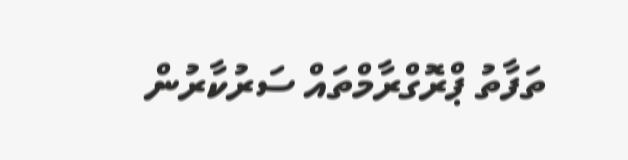ތަފާތު ޕްރޮގްރާމްތައް ސަރުކާރުން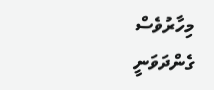މިހާރުވެސް ގެންދަވަނީ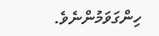ހިންގަވަމުންނެވެ.